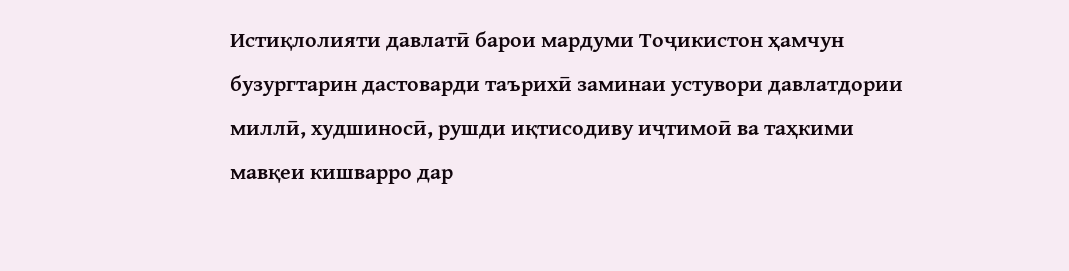Истиқлолияти давлатӣ барои мардуми Тоҷикистон ҳамчун бузургтарин дастоварди таърихӣ заминаи устувори давлатдории миллӣ, худшиносӣ, рушди иқтисодиву иҷтимоӣ ва таҳкими мавқеи кишварро дар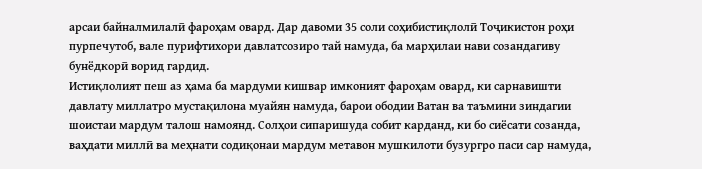арсаи байналмилалӣ фароҳам овард. Дар давоми 35 соли соҳибистиқлолӣ Тоҷикистон роҳи пурпечутоб, вале пурифтихори давлатсозиро тай намуда, ба марҳилаи нави созандагиву бунёдкорӣ ворид гардид.
Истиқлолият пеш аз ҳама ба мардуми кишвар имконият фароҳам овард, ки сарнавишти давлату миллатро мустақилона муайян намуда, барои ободии Ватан ва таъмини зиндагии шоистаи мардум талош намоянд. Солҳои сипаришуда собит карданд, ки бо сиёсати созанда, ваҳдати миллӣ ва меҳнати содиқонаи мардум метавон мушкилоти бузургро паси сар намуда,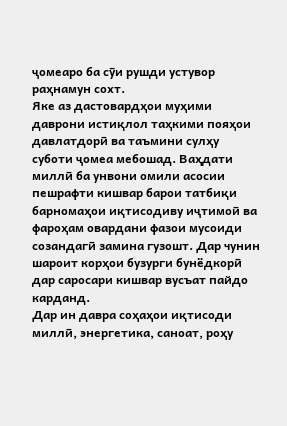ҷомеаро ба сӯи рушди устувор раҳнамун сохт.
Яке аз дастовардҳои муҳими даврони истиқлол таҳкими пояҳои давлатдорӣ ва таъмини сулҳу суботи ҷомеа мебошад. Ваҳдати миллӣ ба унвони омили асосии пешрафти кишвар барои татбиқи барномаҳои иқтисодиву иҷтимоӣ ва фароҳам овардани фазои мусоиди созандагӣ замина гузошт. Дар чунин шароит корҳои бузурги бунёдкорӣ дар саросари кишвар вусъат пайдо карданд.
Дар ин давра соҳаҳои иқтисоди миллӣ, энергетика, саноат, роҳу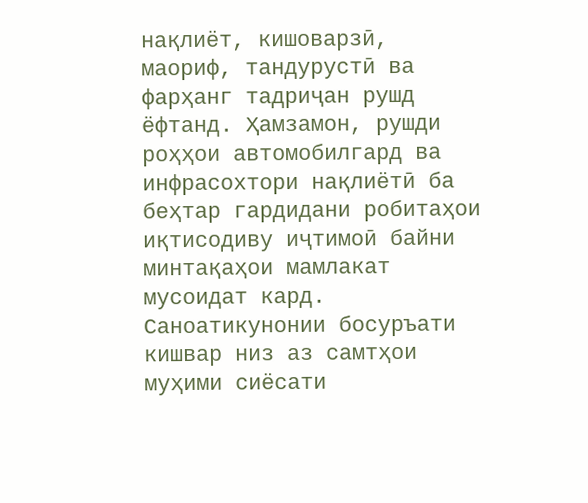нақлиёт, кишоварзӣ, маориф, тандурустӣ ва фарҳанг тадриҷан рушд ёфтанд. Ҳамзамон, рушди роҳҳои автомобилгард ва инфрасохтори нақлиётӣ ба беҳтар гардидани робитаҳои иқтисодиву иҷтимоӣ байни минтақаҳои мамлакат мусоидат кард.
Саноатикунонии босуръати кишвар низ аз самтҳои муҳими сиёсати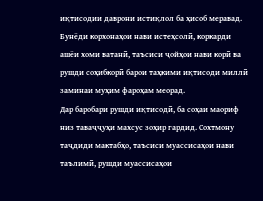иқтисодии даврони истиқлол ба ҳисоб меравад. Бунёди корхонаҳои нави истеҳсолӣ, коркарди ашёи хоми ватанӣ, таъсиси ҷойҳои нави корӣ ва рушди соҳибкорӣ барои таҳкими иқтисоди миллӣ заминаи муҳим фароҳам меорад.
Дар баробари рушди иқтисодӣ, ба соҳаи маориф низ таваҷҷуҳи махсус зоҳир гардид. Сохтмону таҷдиди мактабҳо, таъсиси муассисаҳои нави таълимӣ, рушди муассисаҳои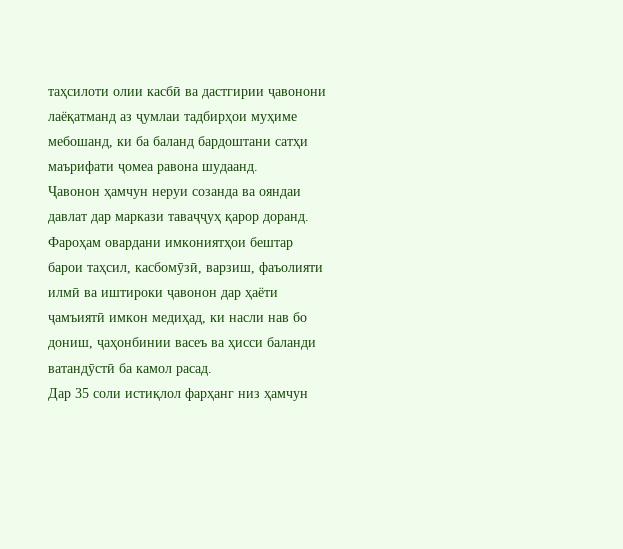таҳсилоти олии касбӣ ва дастгирии ҷавонони лаёқатманд аз ҷумлаи тадбирҳои муҳиме мебошанд, ки ба баланд бардоштани сатҳи маърифати ҷомеа равона шудаанд.
Ҷавонон ҳамчун неруи созанда ва ояндаи давлат дар маркази таваҷҷуҳ қарор доранд. Фароҳам овардани имкониятҳои бештар барои таҳсил, касбомӯзӣ, варзиш, фаъолияти илмӣ ва иштироки ҷавонон дар ҳаёти ҷамъиятӣ имкон медиҳад, ки насли нав бо дониш, ҷаҳонбинии васеъ ва ҳисси баланди ватандӯстӣ ба камол расад.
Дар 35 соли истиқлол фарҳанг низ ҳамчун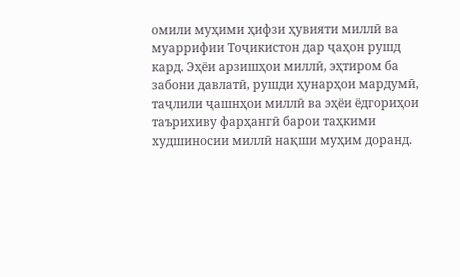омили муҳими ҳифзи ҳувияти миллӣ ва муаррифии Тоҷикистон дар ҷаҳон рушд кард. Эҳёи арзишҳои миллӣ, эҳтиром ба забони давлатӣ, рушди ҳунарҳои мардумӣ, таҷлили ҷашнҳои миллӣ ва эҳёи ёдгориҳои таърихиву фарҳангӣ барои таҳкими худшиносии миллӣ нақши муҳим доранд.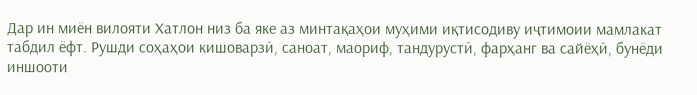Дар ин миён вилояти Хатлон низ ба яке аз минтақаҳои муҳими иқтисодиву иҷтимоии мамлакат табдил ёфт. Рушди соҳаҳои кишоварзӣ, саноат, маориф, тандурустӣ, фарҳанг ва сайёҳӣ, бунёди иншооти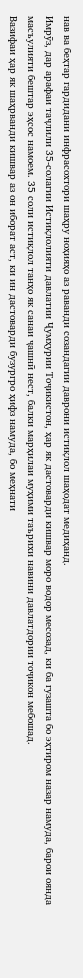нав ва беҳтар гардидани инфрасохтори шаҳру ноҳияҳо аз раванди созандагии даврони истиқлол шаҳодат медиҳанд.
Имрӯз, дар арафаи таҷлили 35-солагии Истиқлолияти давлатии Ҷумҳурии Тоҷикистон, ҳар як дастоварди кишвар моро водор месозад, ки ба гузашта бо эҳтиром назар намуда, барои оянда масъулияти бештар эҳсос намоем. 35 соли истиқлол танҳо як санаи ҷашнӣ нест, балки марҳилаи муҳими таърихи навини давлатдории тоҷикон мебошад.
Вазифаи ҳар як шаҳрванди кишвар аз он иборат аст, ки ин дастоварди бузургро ҳифз намуда, бо меҳнати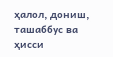ҳалол, дониш, ташаббус ва ҳисси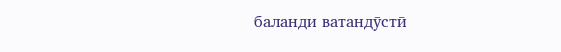баланди ватандӯстӣ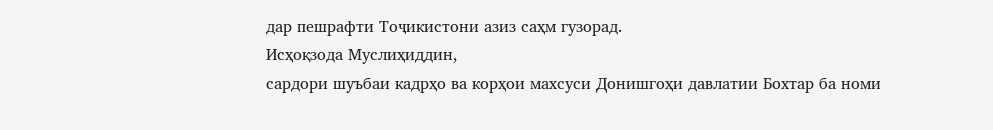дар пешрафти Тоҷикистони азиз саҳм гузорад.
Исҳоқзода Муслиҳиддин,
сардори шуъбаи кадрҳо ва корҳои махсуси Донишгоҳи давлатии Бохтар ба номи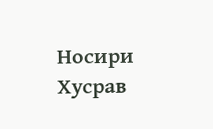Носири Хусрав